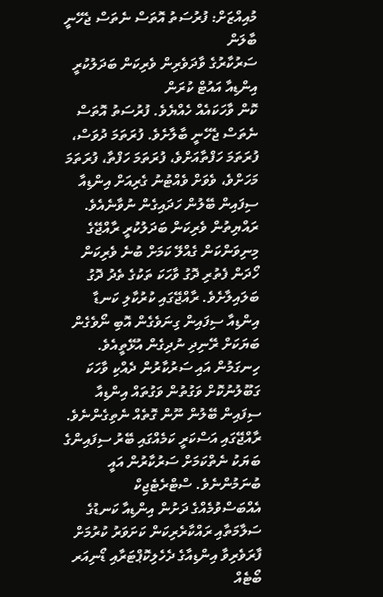މުއިއްޒަށް: ފުރުސަތު އޮތަސް ނެތަސް ޖެހޭނީ ބާލަން
ސަރުކާރުގެ ވާދަވެރިން ވެރިކަން ބަދަލުކުރީ އިންޑިއާ އައުޓް ކުރަން
ކޮން ވާހަކައެއް ހެއްޔެވެ. ފުރުސަތު އޮތަސް ނެތަސް ޖެހޭނީ ބާލާށެވެ. ފުރަތަމަ ދުވަސް، ފުރަތަމަ ހަފްތާއަށްވެ، ފުރަތަމަ ހަފްތާ، ފުރަތަމަ މަހަށްވެ، ވެވަށް ވެއްޓުނު ގެރިއަށް އިންޑިއާ ސިފައިން ބޭލުން ހަދައިގެން ނުވާނެއެވެ.
ރައްޔިތުން ވެރިކަން ބަދަލުކުރީ ރާއްޖޭގެ މިނިވަންކަން ގެއްލޭ ކަމަށް ބުނެ ވެރިކަން ހޯދަން ފެތުރި ދޮގު ވާހަކަ ތަކުގެ ތެދު ދޮގު ބަލައިލާށެވެ. ރާއްޖޭގައި ކުރުކާލި ކަނޑާ އިންޑިއާ ސިފައިން ގިނަވެގެން އޮބި ނޯވެގެން ބަޔަކަށް ރޭނިދި ނުދިގެން އުޅޭތީއެވެ. ހިނގަމުން އައި ސަރުކާރުން ދެއްކި ވާހަކަ ގަބޫލުނުކޮށް ވަގުތުން ވަގުތައް އިންޑިއާ ސިފައިން ބޭލުން ނޫން ގޮތެއް ނެތިގެންނެވެ.
ރާއްޖޭގައި އަސްކަރީ ކަމެއްގައި ބޭރު ސިފައިންގެ ބަޔަކު ނެތްކަމަށް ސަރުކާރުން އައީ ބުނަމުންނެވެ. ސްޓްރެޓެޖިކް އެއްބަސްވުމެއްގެ ދަށުން އިންޑިއާ ކަނޑުގެ ސަލާމަތާއި ރައްކާރެރިކަން ކަށަވަރު ކުރުމަށް ފާރަވެރިވާ އިންޑިއާގެ ދެހެލިކޮޕްޓަރާއި ޑޯނިއަރ ބޯޓެއް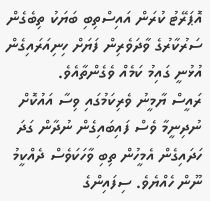އޮޕަރޭޓު ކުރަން އައިސްތިބި ބަޔަކު ތިބެގެން ސަރުކާރުގެ ވާދަވެރިން ފަޔަށް ހިނިއަރައިގެން އުޅުނީ ގައިމު ކަމެއް ވެގެންތާއެވެ.
ރައީސް ޔާމީނު ވެރިކަމުގައި ވިސާ އައުކޮށް ނުދިނީމާ ވެސް ފައިބައިގެން ނުދާން ގަދަ ހަދައިގެން އެމީހުން ތިބި ވާހަކަވެސް ދެއްކީމު ނޫން ހެއްޔެވެ. ސިފައިންގެ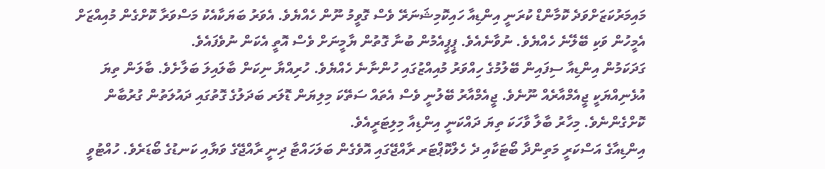މައިމަރުކަޒަށްވަދެ ކޮމާންޑް ކުރަނީ އިންޑިއާ ހައިކޮމިޝަނަރޭ ވެސް ގޮވީމު ނޫން ހެއްޔެވެ. އެވަރު ބަޔަކާއެކު މަސްވަރާ ކޮށްގެން މުއިއްޒަށް އެމީހުން ވަކި ބޭލޭނެ ހެއްޔެވެ. ނުވާނެއެވެ. ޕީޕީއެމުން ބުނާ ގޮތުން ޔާމީނަށް ވެސް އޮތީ އެކަން ނުވެފައެވެ.
ގަދަކަމުން އިންޑިއާ ސިފައިން ބޭލުމުގެ ހިއްވަރު މުއިއްޒުގައި ހުންނާނެ ހެއްޔެވެ. ހުރިއްޔާ ނިކަން ބާލައިލަ ބަލާށެވެ. ބާލަން ތިޔަ އުޅެނިއްޔަކީ ޖީއެމްއާރެއް ނޫނެވެ. ޖީއެމްއާރު ބޭލުނީ ވެސް އެތައް ސަތޭކަ މިލިޔަން ޑޮލަރ ބަދަލުގެ ގޮތުގައި ދައުލަތުން ގުރުބާން ކޮށްގެންނެވެ. މިހާރު ބާލާ ވާހަކަ ތިޔަ ދައްކަނީ އިންޑިއާ މިލިޓަރީއެވެ.
އިންޑިއާގެ އަސްކަރީ މަތިންދާ ބޯޓަކާއި ދެ ހެލްކޮޕްޓަރ ރާއްޖޭގައި އޮވެގެން ބަލަހައްޓާ ދިނީ ރާއްޖޭގެ ވަޔާއި ކަނޑުގެ ބޯޑަރެވެ. ހުއްޓުވީ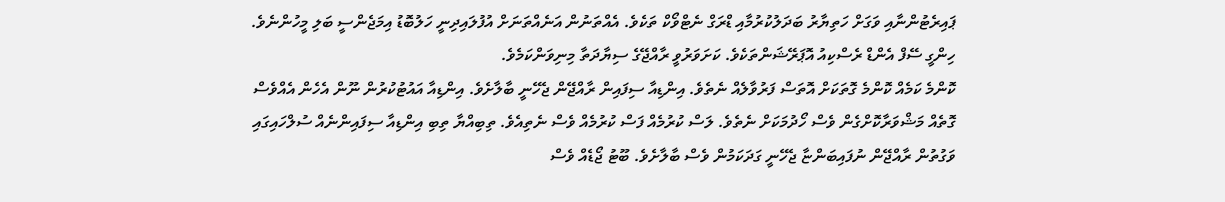ޕައިރެޓުންނާއި ވަގަށް ހަތިޔާރު ބަދަލުކުރުމާއި ޑްރަގް ނެޓްވޯކް ތަކެވެ. އެއްތަނުން އަނެއްތަނަށް އުފުލައިދިނީ ހަލުބޮޑު އިމަޖެންސީ ބަލި މީހުންނެވެ. ހިންގީ ސޭފް އެންޑް ރެސްކިއު އޮޕަރޭޝަންތަކެވެ. ކަށަވަރުވީ ރާއްޖޭގެ ސިޔާދަތާ މިނިވަންކަމެވެ.
ކޮންމެ ކަމެއް ކޮންމެ ގޮތަކަށް އޮތަސް ފަރުވާލެއް ނެތެވެ. އިންޑިއާ ސިފައިން ރާއްޖޭން ޖެހޭނީ ބާލާށެވެ. އިންޑިއާ އައުޓުކުރުން ނޫން އެހެން އެއްވެސް ގޮތެއް މަޝްވަރާކޮށްގެން ވެސް ހޯދުމަކަށް ނެތެވެ. ލަސް ކުރުމެއް ފަސް ކުރުމެއް ވެސް ނެތިއެވެ. ތިބިއްޔާ ތިބި އިންޑިއާ ސިފައިންނެއް ސުލްހައިގައި ވަގުތުން ރާއްޖޭން ނުފައިބަންޏާ ޖެހޭނީ ގަދަކަމުން ވެސް ބާލާށެވެ. ބޫޓު ޖޯޑެއް ވެސް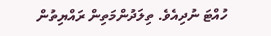ހުއްޓަ ނުދިއެވެ. ތިލަދުންމަތިން ރައްޔިތުން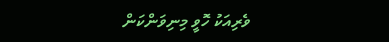ވެރިއަކު ހޮވީ މިނިވަންކަން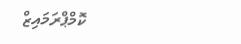ކޮމްޕްރަމައިޒް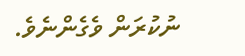ނުކުރަން ވެގެންނެވެ.